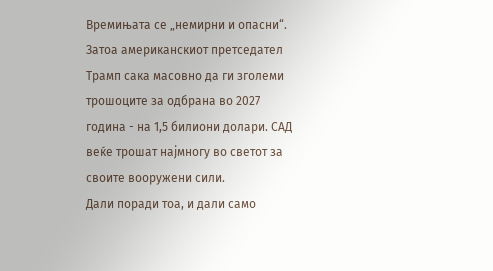Времињата се „немирни и опасни“. Затоа американскиот претседател Трамп сака масовно да ги зголеми трошоците за одбрана во 2027 година - на 1,5 билиони долари. САД веќе трошат најмногу во светот за своите вооружени сили.
Дали поради тоа, и дали само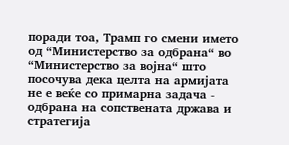поради тоа, Трамп го смени името од “Министерство за одбрана“ во “Министерство за војна“ што посочува дека целта на армијата не е веќе со примарна задача - одбрана на сопствената држава и стратегија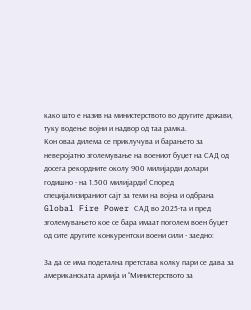како што е назив на министерството во другите држави, туку водење војни и надвор од таа рамка.
Кон оваа дилема се приклучува и барањето за неверојатно зголемување на воениот буџет на САД од досега рекордните околу 900 милијарди долари годишно - на 1.500 милијарди! Според специјализираниот сајт за теми на војна и одбрана Global Fire Power САД во 2025-та и пред зголемувањето кое се бара имаат поголем воен буџет од сите другите конкурентски воени сили - заедно:

За да се има подетална претстава колку пари се дава за американската армија и “Министерството за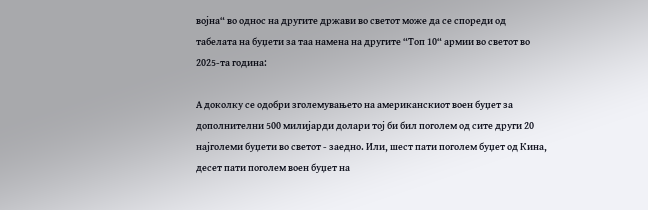војна“ во однос на другите држави во светот може да се спореди од табелата на буџети за таа намена на другите “Топ 10“ армии во светот во 2025-та година:

А доколку се одобри зголемувањето на американскиот воен буџет за дополнителни 500 милијарди долари тој би бил поголем од сите други 20 најголеми буџети во светот - заедно. Или, шест пати поголем буџет од Кина, десет пати поголем воен буџет на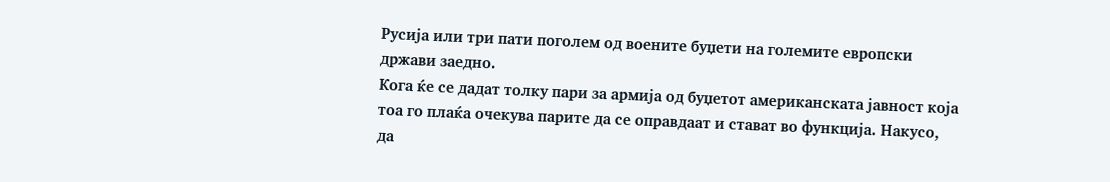Русија или три пати поголем од воените буџети на големите европски држави заедно.
Кога ќе се дадат толку пари за армија од буџетот американската јавност која тоа го плаќа очекува парите да се оправдаат и стават во функција. Накусо, да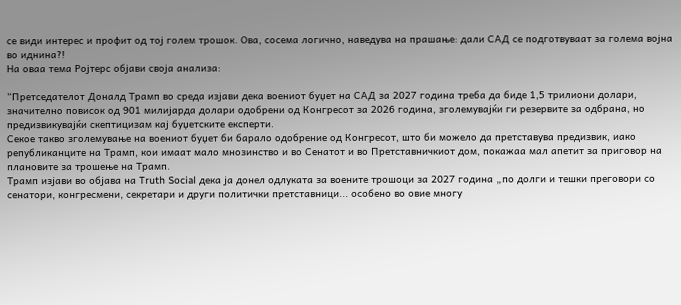се види интерес и профит од тој голем трошок. Ова, сосема логично, наведува на прашање: дали САД се подготвуваат за голема војна во иднина?!
На оваа тема Ројтерс објави своја анализа:

“Претседателот Доналд Трамп во среда изјави дека воениот буџет на САД за 2027 година треба да биде 1,5 трилиони долари, значително повисок од 901 милијарда долари одобрени од Конгресот за 2026 година, зголемувајќи ги резервите за одбрана, но предизвикувајќи скептицизам кај буџетските експерти.
Секое такво зголемување на воениот буџет би барало одобрение од Конгресот, што би можело да претставува предизвик, иако републиканците на Трамп, кои имаат мало мнозинство и во Сенатот и во Претставничкиот дом, покажаа мал апетит за приговор на плановите за трошење на Трамп.
Трамп изјави во објава на Truth Social дека ја донел одлуката за воените трошоци за 2027 година „по долги и тешки преговори со сенатори, конгресмени, секретари и други политички претставници... особено во овие многу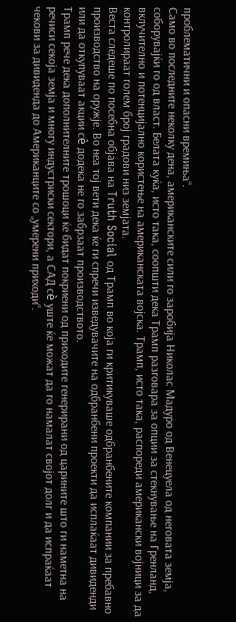проблематични и опасни времиња“.
Само во последните неколку дена, американските сили го заробија Николас Мадуро од Венецуела од неговата земја, соборувајќи го од власт. Белата куќа, исто така, соопшти дека Трамп разговара за опции за стекнување на Гренланд, вклучително и потенцијално користење на американската војска. Трамп, исто така, распореди американски војници за да контролираат голем број градови низ земјата.
Веста следеше по посебна објава на Truth Social од Трамп во која ги критикуваше одбранбените компании за пребавно производство на оружје. Во неа тој вети дека ќе ги спречи изведувачите на одбранбени проекти да исплаќаат дивиденди или да откупуваат акции сè додека не го забрзаат производството.
Трамп рече дека дополнителните трошоци ќе бидат покриени од приходите генерирани од царините што ги наметна на речиси секоја земја и многу индустриски сектори, а САД сè уште ќе можат да го намалат својот долг и да испраќаат чекови за дивиденда до Американците со „умерени приходи“.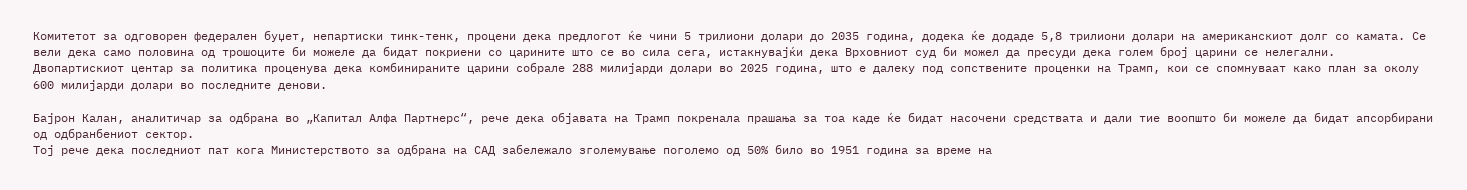Комитетот за одговорен федерален буџет, непартиски тинк-тенк, процени дека предлогот ќе чини 5 трилиони долари до 2035 година, додека ќе додаде 5,8 трилиони долари на американскиот долг со камата. Се вели дека само половина од трошоците би можеле да бидат покриени со царините што се во сила сега, истакнувајќи дека Врховниот суд би можел да пресуди дека голем број царини се нелегални.
Двопартискиот центар за политика проценува дека комбинираните царини собрале 288 милијарди долари во 2025 година, што е далеку под сопствените проценки на Трамп, кои се спомнуваат како план за околу 600 милијарди долари во последните денови.

Бајрон Калан, аналитичар за одбрана во „Капитал Алфа Партнерс“, рече дека објавата на Трамп покренала прашања за тоа каде ќе бидат насочени средствата и дали тие воопшто би можеле да бидат апсорбирани од одбранбениот сектор.
Тој рече дека последниот пат кога Министерството за одбрана на САД забележало зголемување поголемо од 50% било во 1951 година за време на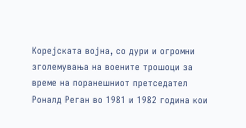Корејската војна, со дури и огромни зголемувања на воените трошоци за време на поранешниот претседател Роналд Реган во 1981 и 1982 година кои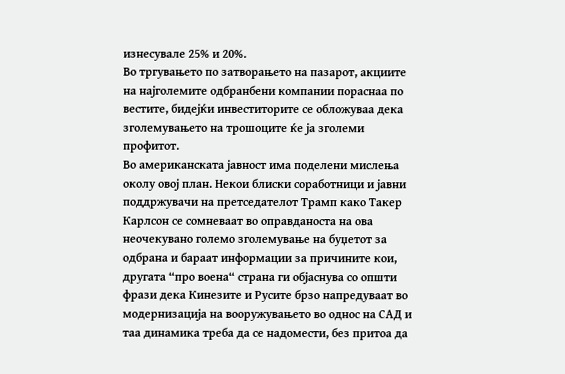изнесувале 25% и 20%.
Во тргувањето по затворањето на пазарот, акциите на најголемите одбранбени компании пораснаа по вестите, бидејќи инвеститорите се обложуваа дека зголемувањето на трошоците ќе ја зголеми профитот.
Во американската јавност има поделени мислења околу овој план. Некои блиски соработници и јавни поддржувачи на претседателот Трамп како Такер Карлсон се сомневаат во оправданоста на ова неочекувано големо зголемување на буџетот за одбрана и бараат информации за причините кои, другата “про воена“ страна ги објаснува со општи фрази дека Кинезите и Русите брзо напредуваат во модернизација на вооружувањето во однос на САД и таа динамика треба да се надомести, без притоа да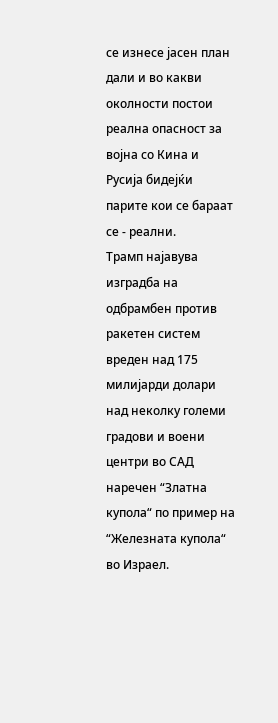се изнесе јасен план дали и во какви околности постои реална опасност за војна со Кина и Русија бидејќи парите кои се бараат се - реални.
Трамп најавува изградба на одбрамбен против ракетен систем вреден над 175 милијарди долари над неколку големи градови и воени центри во САД наречен “Златна купола“ по пример на “Железната купола“ во Израел.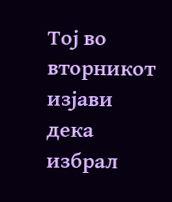Тој во вторникот изјави дека избрал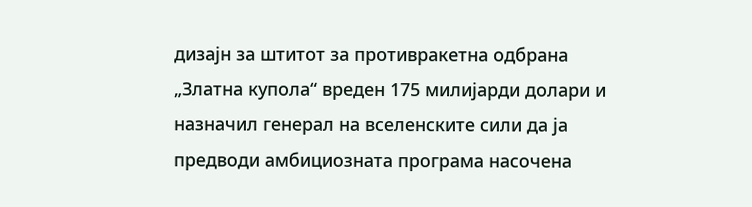дизајн за штитот за противракетна одбрана „Златна купола“ вреден 175 милијарди долари и назначил генерал на вселенските сили да ја предводи амбициозната програма насочена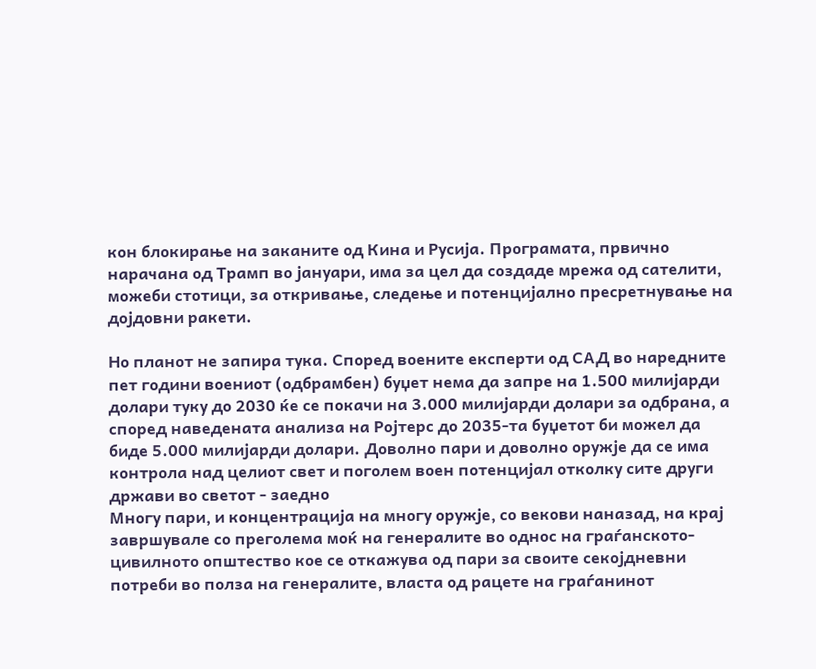кон блокирање на заканите од Кина и Русија. Програмата, првично нарачана од Трамп во јануари, има за цел да создаде мрежа од сателити, можеби стотици, за откривање, следење и потенцијално пресретнување на дојдовни ракети.

Но планот не запира тука. Според воените експерти од САД во наредните пет години воениот (одбрамбен) буџет нема да запре на 1.500 милијарди долари туку до 2030 ќе се покачи на 3.000 милијарди долари за одбрана, а според наведената анализа на Ројтерс до 2035-та буџетот би можел да биде 5.000 милијарди долари. Доволно пари и доволно оружје да се има контрола над целиот свет и поголем воен потенцијал отколку сите други држави во светот - заедно
Многу пари, и концентрација на многу оружје, со векови наназад, на крај завршувале со преголема моќ на генералите во однос на граѓанското-цивилното општество кое се откажува од пари за своите секојдневни потреби во полза на генералите, власта од рацете на граѓанинот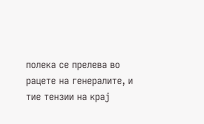полека се прелева во рацете на генералите, и тие тензии на крај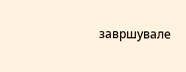завршувале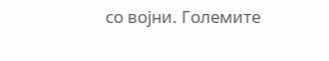со војни. Големите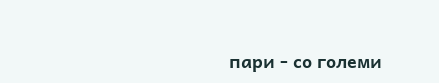пари - со големи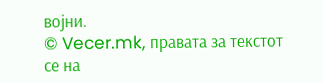војни.
© Vecer.mk, правата за текстот се на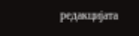редакцијата